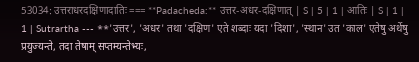53034: उत्तराधरदक्षिणादातिः === **Padacheda:** उत्तर-अधर-दक्षिणात् | S | 5 | 1 | आतिः | S | 1 | 1 | Sutrartha --- **'उत्तर', 'अधर' तथा 'दक्षिण' एते शब्दाः यदा 'दिशा', 'स्थान' उत 'काल' एतेषु अर्थेषु प्रयुज्यन्ते, तदा तेषाम् सप्तम्यन्तेभ्यः,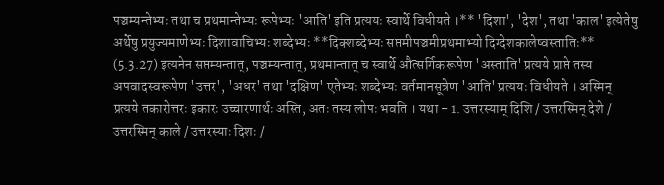पञ्चम्यन्तेभ्यः तथा च प्रथमान्तेभ्यः रूपेभ्यः 'आति' इति प्रत्ययः स्वार्थे विधीयते ।** 'दिशा', 'देश', तथा 'काल' इत्येतेषु अर्थेषु प्रयुज्यमाणेभ्यः दिशावाचिभ्यः शब्देभ्यः **दिक्शब्देभ्यः सप्तमीपञ्चमीप्रथमाभ्यो दिग्देशकालेष्वस्तातिः** (5.3.27) इत्यनेन सप्तम्यन्तात्, पञ्चम्यन्तात्, प्रथमान्तात् च स्वार्थे औत्सर्गिकरूपेण 'अस्ताति' प्रत्यये प्राप्ते तस्य अपवादस्वरूपेण 'उत्तर', 'अधर' तथा 'दक्षिण' एतेभ्यः शब्देभ्यः वर्तमानसूत्रेण 'आति' प्रत्ययः विधीयते । अस्मिन् प्रत्यये तकारोत्तरः इकारः उच्चारणार्थः अस्ति, अतः तस्य लोपः भवति । यथा - 1. उत्तरस्याम् दिशि / उत्तरस्मिन् देशे / उत्तरस्मिन् काले / उत्तरस्याः दिशः /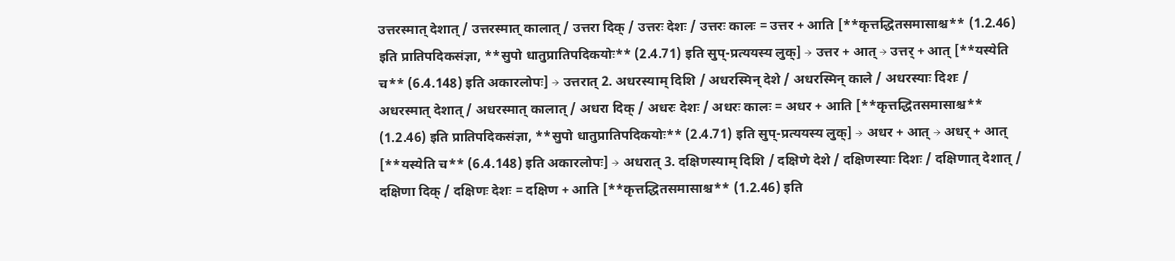उत्तरस्मात् देशात् / उत्तरस्मात् कालात् / उत्तरा दिक् / उत्तरः देशः / उत्तरः कालः = उत्तर + आति [**कृत्तद्धितसमासाश्च** (1.2.46) इति प्रातिपदिकसंज्ञा, **सुपो धातुप्रातिपदिकयोः** (2.4.71) इति सुप्-प्रत्ययस्य लुक्] → उत्तर + आत् → उत्तर् + आत् [**यस्येति च** (6.4.148) इति अकारलोपः] → उत्तरात् 2. अधरस्याम् दिशि / अधरस्मिन् देशे / अधरस्मिन् काले / अधरस्याः दिशः / अधरस्मात् देशात् / अधरस्मात् कालात् / अधरा दिक् / अधरः देशः / अधरः कालः = अधर + आति [**कृत्तद्धितसमासाश्च** (1.2.46) इति प्रातिपदिकसंज्ञा, **सुपो धातुप्रातिपदिकयोः** (2.4.71) इति सुप्-प्रत्ययस्य लुक्] → अधर + आत् → अधर् + आत् [**यस्येति च** (6.4.148) इति अकारलोपः] → अधरात् 3. दक्षिणस्याम् दिशि / दक्षिणे देशे / दक्षिणस्याः दिशः / दक्षिणात् देशात् / दक्षिणा दिक् / दक्षिणः देशः = दक्षिण + आति [**कृत्तद्धितसमासाश्च** (1.2.46) इति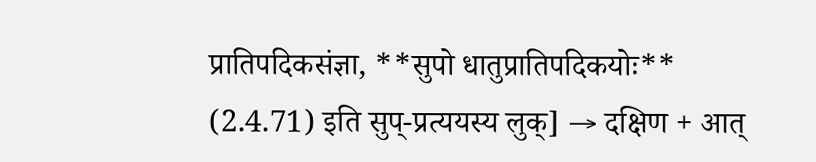प्रातिपदिकसंज्ञा, **सुपो धातुप्रातिपदिकयोः** (2.4.71) इति सुप्-प्रत्ययस्य लुक्] → दक्षिण + आत्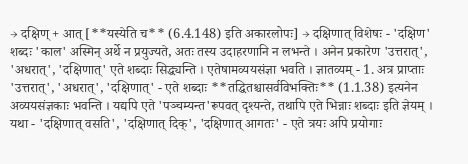→ दक्षिण् + आत् [**यस्येति च** (6.4.148) इति अकारलोपः] → दक्षिणात् विशेषः - 'दक्षिण' शब्दः 'काल' अस्मिन् अर्थे न प्रयुज्यते, अतः तस्य उदाहरणानि न लभन्ते । अनेन प्रकारेण 'उत्तरात्', 'अधरात्', 'दक्षिणात्' एते शब्दाः सिद्ध्यन्ति । एतेषामव्ययसंज्ञा भवति । ज्ञातव्यम् - 1. अत्र प्राप्ताः 'उत्तरात्', 'अधरात्', 'दक्षिणात्' - एते शब्दाः **तद्धितश्चासर्वविभक्तिः** (1.1.38) इत्यनेन अव्ययसंज्ञकाः भवन्ति । यद्यपि एते 'पञ्चम्यन्त'रूपवत् दृश्यन्ते, तथापि एते भिन्नाः शब्दाः इति ज्ञेयम् । यथा - 'दक्षिणात् वसति', 'दक्षिणात् दिक्', 'दक्षिणात् आगतः' - एते त्रयः अपि प्रयोगाः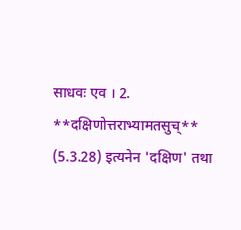साधवः एव । 2. **दक्षिणोत्तराभ्यामतसुच्** (5.3.28) इत्यनेन 'दक्षिण' तथा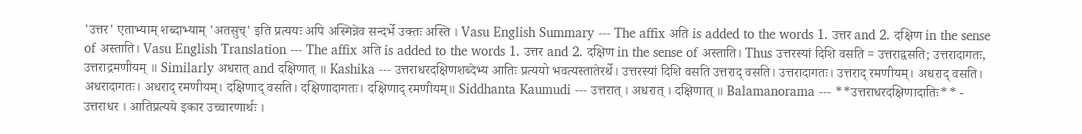'उत्तर' एताभ्याम् शब्दाभ्याम् 'अतसुच्' इति प्रत्ययः अपि अस्मिन्नेव सन्दर्भे उक्तः अस्ति । Vasu English Summary --- The affix अति is added to the words 1. उत्तर and 2. दक्षिण in the sense of अस्ताति। Vasu English Translation --- The affix अति is added to the words 1. उत्तर and 2. दक्षिण in the sense of अस्ताति। Thus उत्तरस्यां दिशि वसति = उत्तराद्वसति; उत्तरादागतः, उत्तराद्रमणीयम् ॥ Similarly अधरात् and दक्षिणात् ॥ Kashika --- उत्तराधरदक्षिणशब्देभ्य आतिः प्रत्ययो भवत्यस्तातेरर्थे। उत्तरस्यां दिशि वसति उत्तराद् वसति। उत्तरादागतः। उत्तराद् रमणीयम्। अधराद् वसति। अधरादागतः। अधराद् रमणीयम्। दक्षिणाद् वसति। दक्षिणादागतः। दक्षिणाद् रमणीयम्॥ Siddhanta Kaumudi --- उत्तरात् । अधरात् । दक्षिणात् ॥ Balamanorama --- **उत्तराधरदक्षिणादातिः** - उत्तराधर । आतिप्रत्यये इकार उच्चारणार्थः ।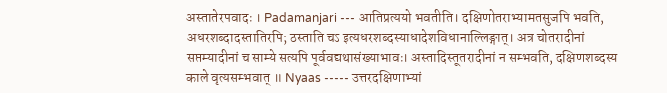अस्तातेरपवादः । Padamanjari --- आतिप्रत्ययो भवतीति। दक्षिणोतराभ्यामतसुजपि भवति, अधरशब्दादस्तातिरपि; ठस्ताति चऽ इत्यधरशब्दस्याधादेशविधानाल्लिङ्गात्। अत्र चोतरादीनां सप्तम्यादीनां च साम्ये सत्यपि पूर्ववद्यथासंख्याभावः। अस्तादिस्तूतरादीनां न सम्भवति, दक्षिणशब्दस्य काले वृत्यसम्भवात् ॥ Nyaas ----- उत्तरदक्षिणाभ्यां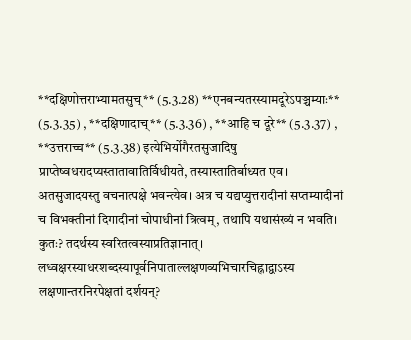**दक्षिणोत्तराभ्यामतसुच्** (5.3.28) **एनबन्यतरस्यामदूरेऽपञ्चम्याः** (5.3.35) , **दक्षिणादाच्** (5.3.36) , **आहि च दूरे** (5.3.37) , **उत्तराच्च** (5.3.38) इत्येभिर्योगैरतसुजादिषु प्राप्तेष्वधरादप्यस्तातावातिर्विधीयते, तस्यास्तातिर्बाध्यत एव। अतसुजादयस्तु वचनात्पक्षे भवन्त्येव। अत्र च यद्यप्युत्तरादीनां सप्तम्यादीनां च विभक्तीनां दिगादीनां चोपाधीनां त्रित्वम्, तथापि यथासंख्यं न भवति। कुतः? तदर्थस्य स्वरितत्वस्याप्रतिज्ञानात्। लध्वक्षरस्याधरशब्दस्यापूर्वनिपाताल्लक्षणव्यभिचारचिह्नाद्वाऽस्य लक्षणान्तरनिरपेक्षतां दर्शयन्?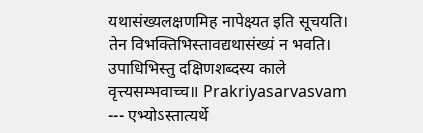यथासंख्यलक्षणमिह नापेक्ष्यत इति सूचयति। तेन विभक्तिभिस्तावद्यथासंख्यं न भवति। उपाधिभिस्तु दक्षिणशब्दस्य काले वृत्त्यसम्भवाच्च॥ Prakriyasarvasvam --- एभ्योऽस्तात्यर्थे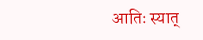आतिः स्यात्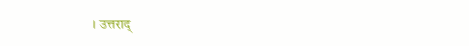। उत्तराद्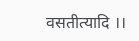वसतीत्यादि ।।